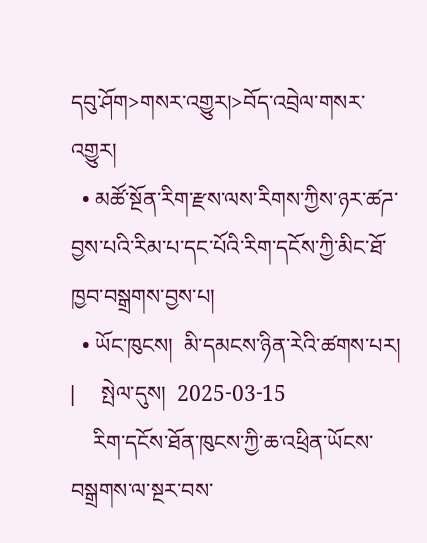དབུ་ཤོག>གསར་འགྱུར།>བོད་འབྲེལ་གསར་འགྱུར།
  • མཚོ་སྔོན་རིག་རྫས་ལས་རིགས་ཀྱིས་ཉར་ཚཌ་བྱས་པའི་རིམ་པ་དང་པོའི་རིག་དངོས་ཀྱི་མིང་ཐོ་ཁྱབ་བསྒྲགས་བྱས་པ།
  • ཡོང་ཁུངས།  མི་དམངས་ཉིན་རེའི་ཚགས་པར།   |     སྤེལ་དུས།  2025-03-15
    རིག་དངོས་ཐོན་ཁུངས་ཀྱི་ཆ་འཕྲིན་ཡོངས་བསྒྲགས་ལ་སྔར་བས་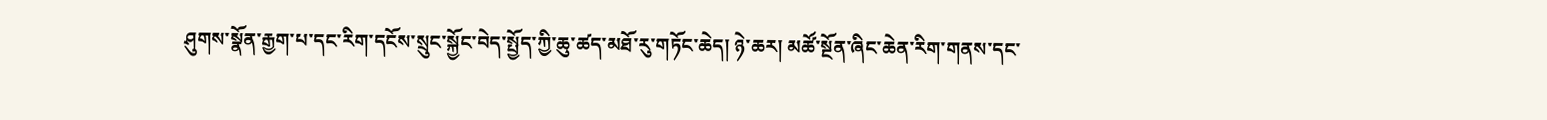ཤུགས་སྣོན་རྒྱག་པ་དང་རིག་དངོས་སྲུང་སྐྱོང་བེད་སྤྱོད་ཀྱི་ཆུ་ཚད་མཐོ་རུ་གཏོང་ཆེད། ཉེ་ཆར། མཚོ་སྔོན་ཞིང་ཆེན་རིག་གནས་དང་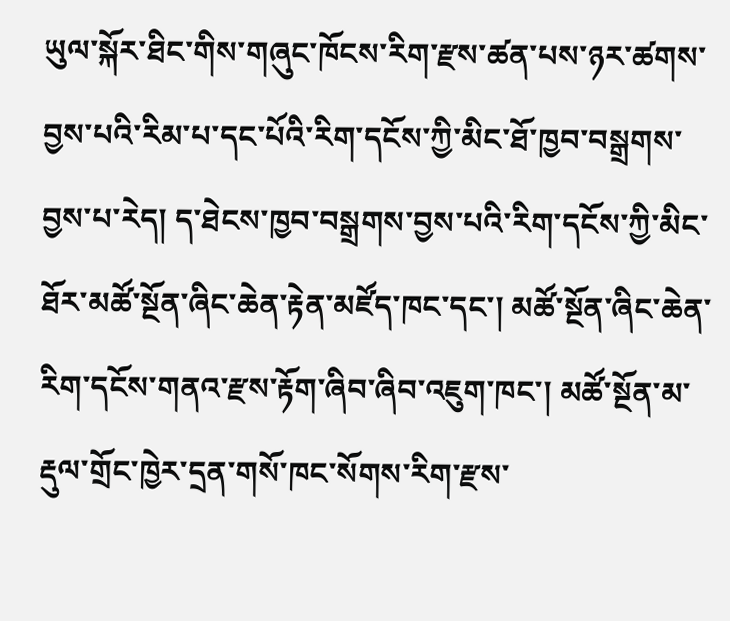ཡུལ་སྐོར་ཐིང་གིས་གཞུང་ཁོངས་རིག་རྫས་ཚན་པས་ཉར་ཚགས་བྱས་པའི་རིམ་པ་དང་པོའི་རིག་དངོས་ཀྱི་མིང་ཐོ་ཁྱབ་བསྒྲགས་བྱས་པ་རེད། ད་ཐེངས་ཁྱབ་བསྒྲགས་བྱས་པའི་རིག་དངོས་ཀྱི་མིང་ཐོར་མཚོ་སྔོན་ཞིང་ཆེན་རྟེན་མཛོད་ཁང་དང་། མཚོ་སྔོན་ཞིང་ཆེན་རིག་དངོས་གནའ་རྫས་རྟོག་ཞིབ་ཞིབ་འཇུག་ཁང་། མཚོ་སྔོན་མ་རྡུལ་གྲོང་ཁྱེར་དྲན་གསོ་ཁང་སོགས་རིག་རྫས་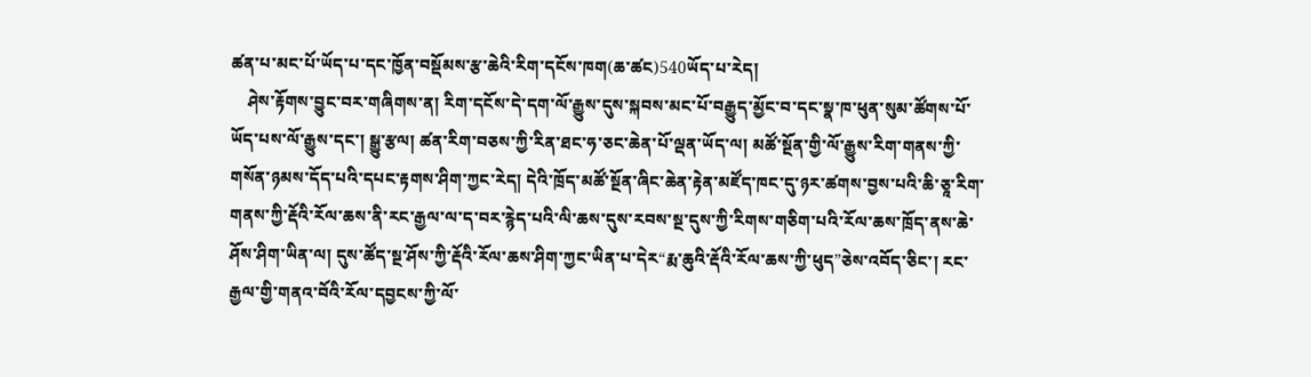ཚན་པ་མང་པོ་ཡོད་པ་དང་ཁྱོན་བསྡོམས་རྩ་ཆེའི་རིག་དངོས་ཁག(ཆ་ཚང)540ཡོད་པ་རེད།
    ཤེས་རྟོགས་བྱུང་བར་གཞིགས་ན། རིག་དངོས་དེ་དག་ལོ་རྒྱུས་དུས་སྐབས་མང་པོ་བརྒྱུད་མྱོང་བ་དང་སྣ་ཁ་ཕུན་སུམ་ཚོགས་པོ་ཡོད་པས་ལོ་རྒྱུས་དང་། སྒྱུ་རྩལ། ཚན་རིག་བཅས་ཀྱི་རིན་ཐང་ཧ་ཅང་ཆེན་པོ་ལྡན་ཡོད་ལ། མཚོ་སྔོན་གྱི་ལོ་རྒྱུས་རིག་གནས་ཀྱི་གསོན་ཉམས་དོད་པའི་དཔང་རྟགས་ཤིག་ཀྱང་རེད། དེའི་ཁྲོད་མཚོ་སྔོན་ཞིང་ཆེན་རྟེན་མཛོད་ཁང་དུ་ཉར་ཚགས་བྱས་པའི་ཆི་ཅཱ་རིག་གནས་ཀྱི་རྡོའི་རོལ་ཆས་ནི་རང་རྒྱལ་ལ་ད་བར་རྙེད་པའི་ལི་ཆས་དུས་རབས་སྔ་དུས་ཀྱི་རིགས་གཅིག་པའི་རོལ་ཆས་ཁྲོད་ནས་ཆེ་ཤོས་ཤིག་ཡིན་ལ། དུས་ཚོད་སྔ་ཤོས་ཀྱི་རྡོའི་རོལ་ཆས་ཤིག་ཀྱང་ཡིན་པ་དེར“རྨ་ཆུའི་རྡོའི་རོལ་ཆས་ཀྱི་ཕུད”ཅེས་འབོད་ཅིང་། རང་རྒྱལ་གྱི་གནའ་བོའི་རོལ་དབྱངས་ཀྱི་ལོ་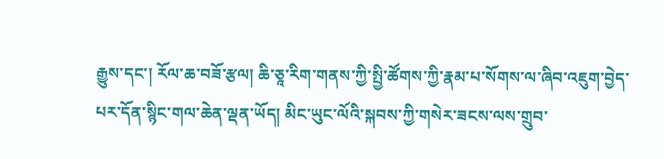རྒྱུས་དང་། རོལ་ཆ་བཟོ་རྩལ། ཆི་ཅཱ་རིག་གནས་ཀྱི་སྤྱི་ཚོགས་ཀྱི་རྣམ་པ་སོགས་ལ་ཞིབ་འཇུག་བྱེད་པར་དོན་སྙིང་གལ་ཆེན་ལྡན་ཡོད། མིང་ཡུང་ལོའི་སྐབས་ཀྱི་གསེར་ཟངས་ལས་གྲུབ་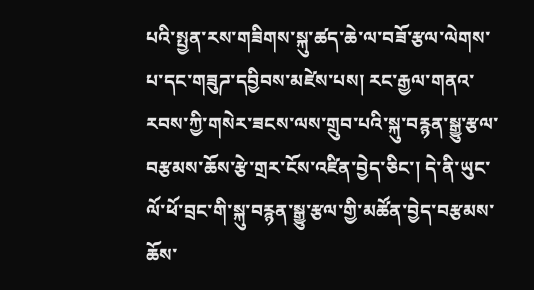པའི་སྤྱན་རས་གཟིགས་སྐུ་ཚད་ཆེ་ལ་བཟོ་རྩལ་ལེགས་པ་དང་གཟུཌ་དབྱིབས་མཛེས་པས། རང་རྒྱལ་གནའ་རབས་ཀྱི་གསེར་ཟངས་ལས་གྲུབ་པའི་སྐུ་བརྙན་སྒྱུ་རྩལ་བརྩམས་ཆོས་རྩེ་གྲར་ངོས་འཛིན་བྱེད་ཅིང་། དེ་ནི་ཡུང་ལོ་ཕོ་བྲང་གི་སྐུ་བརྙན་སྒྱུ་རྩལ་གྱི་མཚོན་བྱེད་བརྩམས་ཆོས་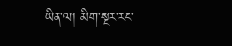ཡིན་ལ། མིག་སྔར་རང་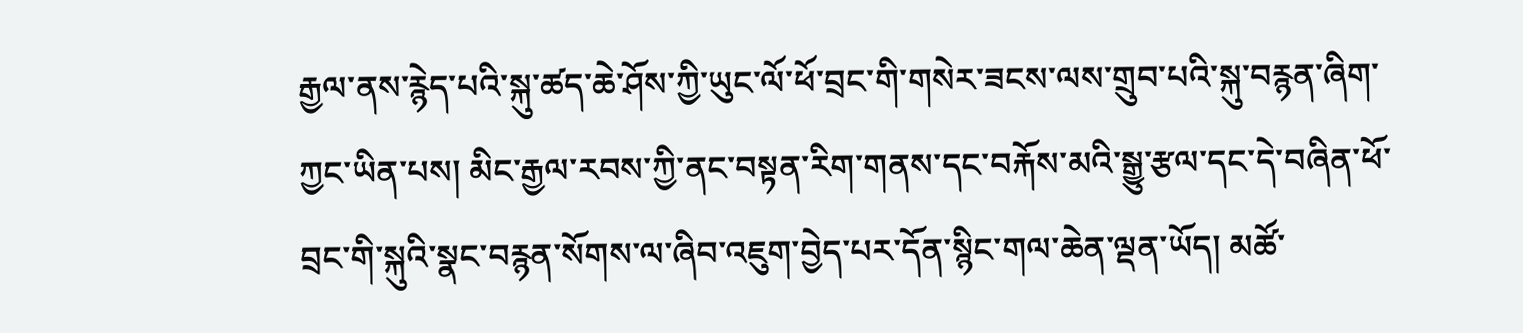རྒྱལ་ནས་རྙེད་པའི་སྐུ་ཚད་ཆེ་ཤོས་ཀྱི་ཡུང་ལོ་ཕོ་བྲང་གི་གསེར་ཟངས་ལས་གྲུབ་པའི་སྐུ་བརྙན་ཞིག་ཀྱང་ཡིན་པས། མིང་རྒྱལ་རབས་ཀྱི་ནང་བསྟན་རིག་གནས་དང་བརྐོས་མའི་སྒྱུ་རྩལ་དང་དེ་བཞིན་ཕོ་བྲང་གི་སྐུའི་སྣང་བརྙན་སོགས་ལ་ཞིབ་འཇུག་བྱེད་པར་དོན་སྙིང་གལ་ཆེན་ལྡན་ཡོད། མཚོ་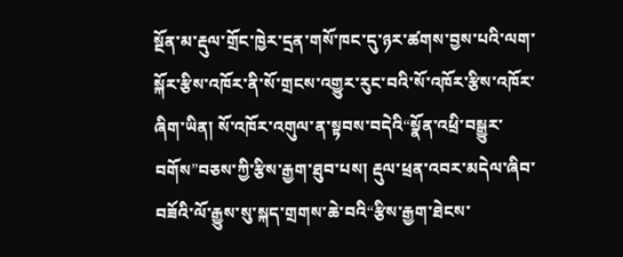སྔོན་མ་རྡུལ་གྲོང་ཁྱེར་དྲན་གསོ་ཁང་དུ་ཉར་ཚགས་བྱས་པའི་ལག་སྐོར་རྩིས་འཁོར་ནི་སོ་གྲངས་འགྱུར་རུང་བའི་སོ་འཁོར་རྩིས་འཁོར་ཞིག་ཡིན། སོ་འཁོར་འགུལ་ན་སྟབས་བདེའི“སྣོན་འཕྲི་བསྒྱུར་བགོས”བཅས་ཀྱི་རྩིས་རྒྱག་ཐུབ་པས། རྡུལ་ཕྲན་འབར་མདེལ་ཞིབ་བཟོའི་ལོ་རྒྱུས་སུ་སྐད་གྲགས་ཆེ་བའི“རྩིས་རྒྱག་ཐེངས་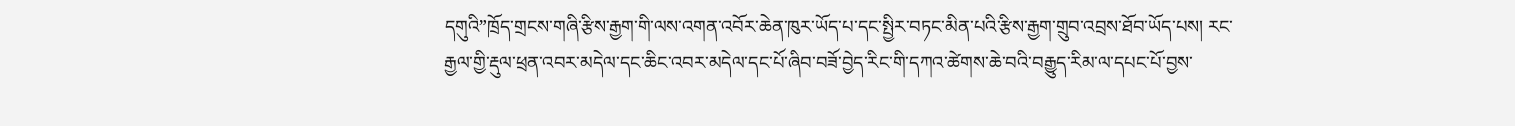དགུའི”ཁྲོད་གྲངས་གཞི་རྩིས་རྒྱག་གི་ལས་འགན་འབོར་ཆེན་ཁུར་ཡོད་པ་དང་སྤྱིར་བཏང་མིན་པའི་རྩིས་རྒྱག་གྲུབ་འབྲས་ཐོབ་ཡོད་པས། རང་རྒྱལ་གྱི་རྡུལ་ཕྲན་འབར་མདེལ་དང་ཆིང་འབར་མདེལ་དང་པོ་ཞིབ་བཟོ་བྱེད་རིང་གི་དཀའ་ཚེགས་ཆེ་བའི་བརྒྱུད་རིམ་ལ་དཔང་པོ་བྱས་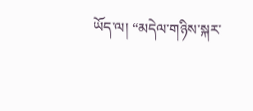ཡོད་ལ། “མདེལ་གཉིས་སྐར་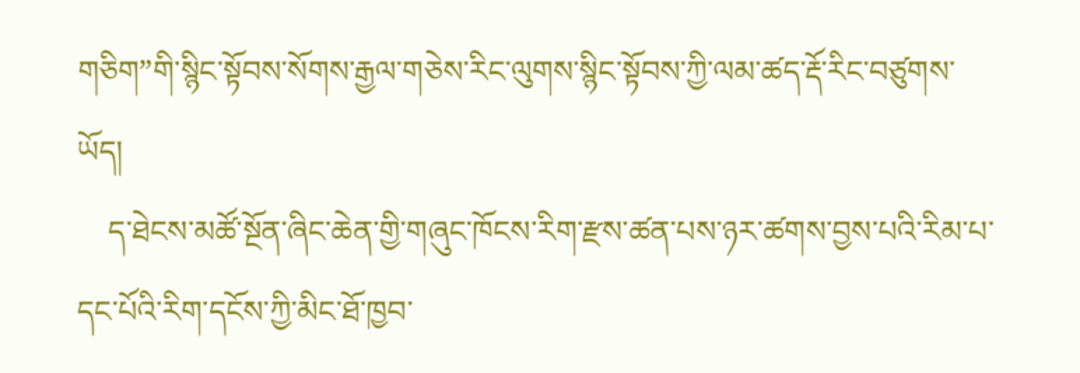གཅིག”གི་སྙིང་སྟོབས་སོགས་རྒྱལ་གཅེས་རིང་ལུགས་སྙིང་སྟོབས་ཀྱི་ལམ་ཚད་རྡོ་རིང་བཙུགས་ཡོད།
    ད་ཐེངས་མཚོ་སྔོན་ཞིང་ཆེན་གྱི་གཞུང་ཁོངས་རིག་རྫས་ཚན་པས་ཉར་ཚགས་བྱས་པའི་རིམ་པ་དང་པོའི་རིག་དངོས་ཀྱི་མིང་ཐོ་ཁྱབ་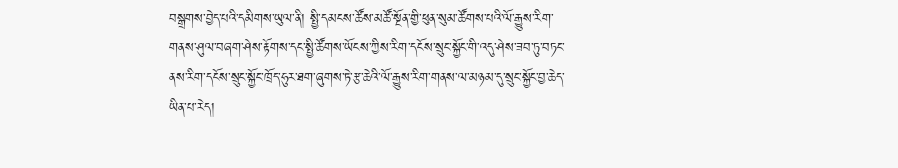བསྒྲགས་བྱེད་པའི་དམིགས་ཡུལ་ནི། སྤྱི་དམངས་ཚོས་མཚོ་སྔོན་གྱི་ཕུན་སུམ་ཚོགས་པའི་ལོ་རྒྱུས་རིག་གནས་ཤུལ་བཞག་ཤེས་རྟོགས་དང་སྤྱི་ཚོགས་ཡོངས་ཀྱིས་རིག་དངོས་སྲུང་སྐྱོང་གི་འདུ་ཤེས་ཟབ་ཏུ་བཏང་ནས་རིག་དངོས་སྲུང་སྐྱོང་ཁྲོད་ཧུར་ཐག་ཞུགས་ཏེ་རྩ་ཆེའི་ལོ་རྒྱུས་རིག་གནས་ལ་མཉམ་དུ་སྲུང་སྐྱོང་བྱ་ཆེད་ཡིན་པ་རེད།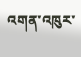འགན་འཁུར་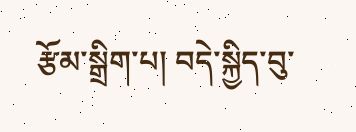རྩོམ་སྒྲིག་པ། བདེ་སྐྱིད་བུ་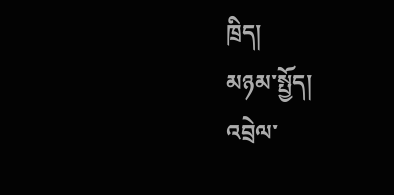ཁྲིད།
མཉམ་སྤྱོད།
འབྲེལ་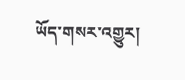ཡོད་གསར་འགྱུར།